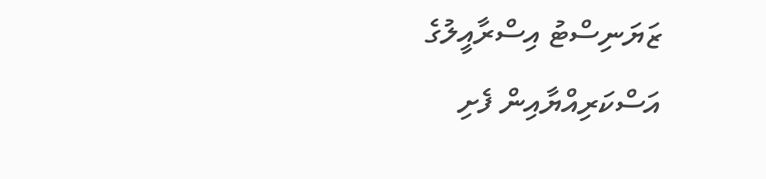ޒަޔަނިސްޓު އިސްރާއީލުގެ އަސްކަރިއްޔާއިން ފެށި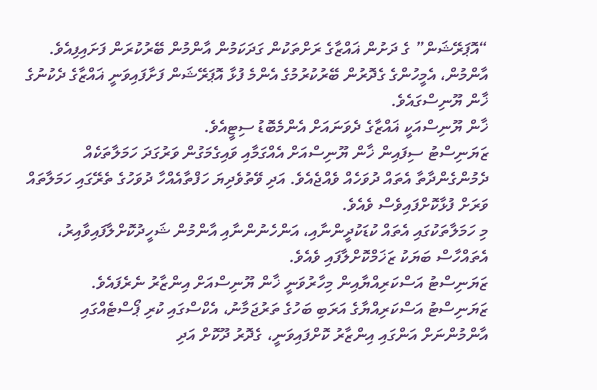“އޮޕަރޭޝަން” ގެ ދަށުން ޣައްޒާގެ ރަށްތަކުން ގަދަކަމުން އާންމުން ބޭރުކުރަން ފަށައިފިއެވެ.
އާންމުން، އެމީހުންގެ ގެދޮރުން ބޭރުކުރުމުގެ އެންމެ ފުޅާ އޮޕަރޭޝަން ފަށާފައިވަނީ ޣައްޒާގެ ދެކުނުގެ ޚާން ޔޫނިސްގައެވެ.
ޚާން ޔޫނިސްއަކީ ޣައްޒާގެ ދެވަނައަށް އެންމެބޮޑު ސިޓީއެވެ.
ޒަޔަނިސްޓު ސިފައިން ޚާން ޔޫނިސްއަށް އެއްގަމާއި ވައިގެމަގުން ވަރުގަދަ ހަމަލާތަކެއް ދެމުންގެންދާތާ އެތައް ދުވަހެއް ވެއްޖެއެވެ. އަދި ވޭތުވެދިޔަ ހަފްތާއެއްހާ ދުވަހުގެ ތެރޭގައި ހަމަލާތައް ވަރަށް ފުޅާކޮށްފައިވެސް ވެއެވެ.
މި ހަމަލާތަކުގައި އެތައް ކުޑަކުދީންނާއި، އަންހެނުންނާއި އާންމުން ޝަހީދުކޮށްލާފައިވާއިރު، އެތައްހާސް ބަޔަކު ޒަޚަމްކޮށްލާފައި ވެއެވެ.
ޒަޔަނިސްޓު އަސްކަރިއްޔާއިން މިހާރުވަނީ ޚާން ޔޫނިސްއަށް އިންޒާރު ނެރެފައެވެ.
ޒަޔަނިސްޓު އަސްކަރިއްޔާގެ އަރަބި ބަހުގެ ތަރުޖަމާނު، އެކްސްގައި ކުރި ޕޯސްޓެއްގައި އާންމުންނަށް އަންގައި އިންޒާރު ކޮށްފައިވަނީ، ގެދޮރު ދޫކޮށް އަދި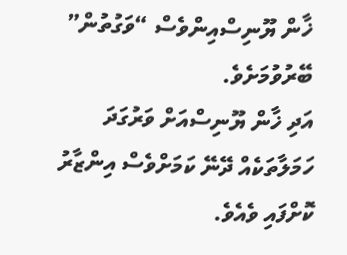ޚާން ޔޫނިސްއިންވެސް “ވަގުތުން” ބޭރުވުމަށެވެ.
އަދި ޚާން ޔޫނިސްއަށް ވަރުގަދަ ހަމަލާތަކެއް ދޭނޭ ކަމަށްވެސް އިންޒާރު ކޮށްފައި ވެއެވެ.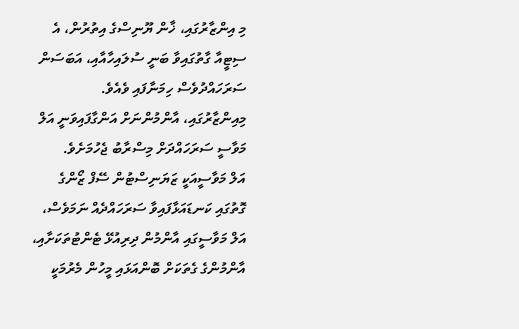މި އިންޒާރުގައި، ޚާން ޔޫނިސްގެ އިތުރުން، އެ ސިޓީއާ ގާތުގައިވާ ބަނީ ސުލައިހާއާއި، އަބަސަން ސަރަހައްދުވެސް ހިމަނާފައި ވެއެވެ.
މިއިންޒާރުގައި، އާންމުންނަށް އަންގާފައިވަނީ އަލް މަވާސީ ސަރަހައްދަށް މިސްރާބު ޖެހުމަށެވެ.
އަލް މަވާސީއަކީ ޒަޔަނިސްޓުން ސޭފް ޒޯންގެ ގޮތުގައި ކަނޑައަޅާފައިވާ ސަރަހައްދެއް ނަމަވެސް، އަލް މަވާސީގައި އާންމުން ދިރިއުޅޭ ޓެންޓުތަކަށާއި، އާންމުންގެ ގެތަކަށް ބޮންއަޅައި މީހުން މެރުމަކީ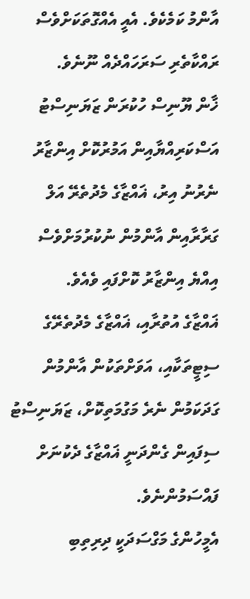އާންމު ކަމެކެވެ. އެއީ އެއްގޮތަކަށްވެސް ރައްކާތެރި ސަރަހައްދެއް ނޫނެވެ.
ޚާން ޔޫނިސް ހުކުރަން ޒަޔަނިސްޓު އަސްކަރިއްޔާއިން އަމުރުކޮށް އިންޒާރު ނެރުނު އިރު، ޣައްޒާގެ މެދުތެރޭ އަލް ގަރާރާއިން އާންމުން ނުކުރުމަށްވެސް އިއްޔެ އިންޒާރު ކޮށްފައި ވެއެވެ.
ޣައްޒާގެ އުތުރާއި، ޣައްޒާގެ މެދުތެރޭގެ ސިޓީތަކާއި، އަވަށްތަކުން އާންމުން ގަދަކަމުން ނެރެ މަގުމަތިކޮށް، ޒަޔަނިސްޓު ސިފައިން ގެންދަނީ ޣައްޒާގެ ދެކުނަށް ފައްސަމުންނެވެ.
އެމީހުންގެ މަގްސަދަކީ ދިރިތިބި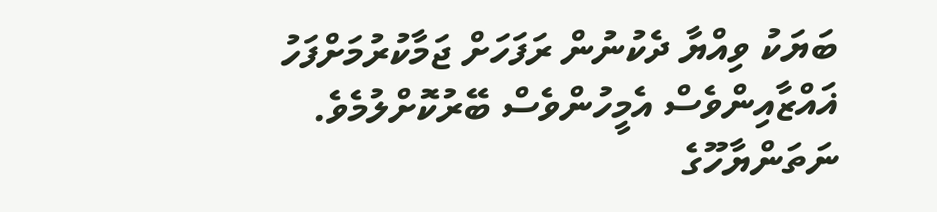ބަޔަކު ވިއްޔާ ދެކުނުން ރަފަހަށް ޖަމާކުރުމަށްފަހު ޣައްޒާއިންވެސް އެމީހުންވެސް ބޭރުކޮށްލުމެވެ. ނަތަންޔާހޫގެ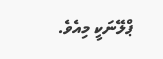ޕްލޭނަކީ މިއެވެ.